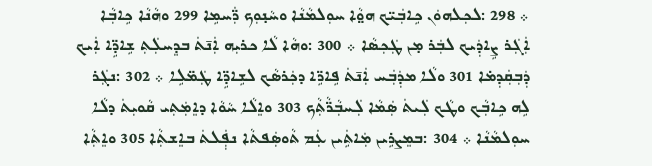܀ 298 :ܠܟܼܠܗܘܿܢ ܟܹܐܒܲܝ̈ܟ ܗܘ̤ܵܐ ܚܘܼܠܡܵܢܵܐ ܘܚܵܢ̣ܘܼܟ ܪ̈ܲܚܡܹܐ 299 ܘܗܵܢܵܐ ܟܹܐܒܼܵܐ ܐܲܓܲܪ ܨܹܐܕܲܝܟ ܠܒܲܪ ܡ̣ܢ ܛܲܟܼܣܵܐ ܀ 300 :ܘܗܵܐ ܠܵܐ ܟܪܝܼܗ ܐܲܢ̄ܬܿ ܒܕܸܚܠܲܬܼ ܫܹܐܕܹ̈ܐ ܐܲܝܟ ܕܲܒܼܩܲܕܼܡ̇ܐ 301 ܘܠܵܐ ܡܕܲܒܲܚ ܐܲܢ̄ܬܿ ܦܹܐܪܹ̈ܐ ܕܟܲܪܣܵܟ ܠܫܹܐܕܹ̈ܐ ܛܲܡ̈ܠܹܐ ܀ 302 :ܢܓܲܪ ܠܹܗ ܟܹܐܒܼܵܟ ܘܛܵܟ ܠܲܝܬܿ ܣܲܡܵܐ ܠܲܚܒܼܵܪ̈ܵܬܼܵܟ 303 ܘܐܸܠܵܐ ܚܵܘܵܐ ܕܐܸܡܲܬܼܝ ܩܵܘܝܼܬܿ ܕܠܵܐ ܚܘܼܠܡܵܢܵܐ ܀ 304 :ܒܡܸܨܪܹܝܢ ܡܲܐܬܹܿܝܢ ܥܲܡ ܬܵܘܣܲܦܬܵܐ ܢܦ݂ܲܠܬܿ ܒܐܸܫܬܼܵܐ 305 ܘܐܸܬܼܵܐ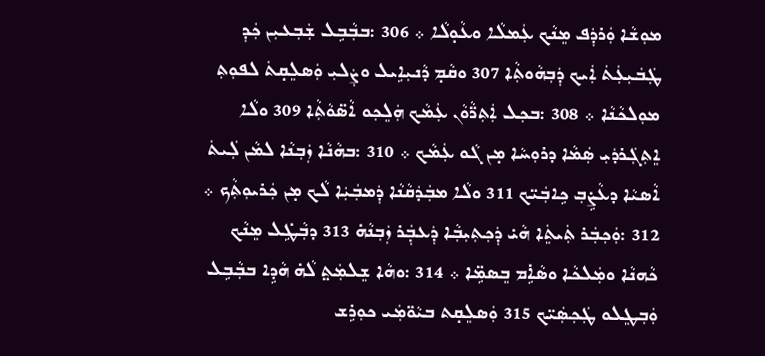ܡܘܼܫܵܐ ܘܲܪܕܲܦ ܡܸܢܵܟ ܥܲܡܠܵܐ ܘܥܵܘ̣ܠܵܐ ܀ 306 :ܒܒܼܵܒܹܠ ܫܲܒܼܥܝܼܢ ܟܲܕܼ ܛܲܒܿܝܼܥܲܬܿ ܐܲܝܟ ܕܲܒܼܗܵܘܬܼܵܐ 307 ܘܩܵܡ̣ ܕܵܢܝܼܐܹܝܠ ܘܨܲܠܝܼ ܘܲܣܠܸܩ̣ܬܿ ܠܦܘܼܬܼ ܡܘܼܠܟܵܢܵܐ ܀ 308 :ܒܟܼܠ ܐܲܬܼܪ̈ܵܘܵܢ ܥܲܡܵܟ ܗܲܠܸܟܼܘ ܐܵܣ̈ܘܵܬܼܵܐ 309 ܘܠܵܐ ܐܸܬܼܓܲܪܕܿܝܼ ܣܲܡܵܐ ܕܪܘܼܚܵܐ ܡ̣ܢ ܓܵܘ ܥܲܡܵܟ ܀ 310 :ܒܗܵܢܵܐ ܙܲܒܼܢܵܐ ܠܡܵܢ ܠܲܝܬܿ ܐܵܣܝܵܐ ܕܥܵܨܹ̇ܒܼ ܟܹܐܒܲܝ̈ܟ 311 ܘܠܵܐ ܡܒܲܕܿܩܵܢܵܐ ܕܲܡܒܲܝܲܐ ܠܵܟ ܡ̣ܢ ܟܲܪܝܘܼܬܼܵܟ ܀ 312 :ܘܲܟܼܒܲܪ ܬܲܝܬܸܿܐ ܗܵܝ̇ ܕܲܟܼܬܼܝܼܒܼܵܐ ܕܲܥܒ݂ܲܪ ܙܲܒܼܢܵܗ̇ 313 ܕܒܼܵܛܹ̇ܠ ܡܸܢܵܟ ܟܵܗܢܵܐ ܘܡܲܠܟܵܐ ܘܣܵܐܹ̇ܡ ܒܸܣܡܹ̈ܐ ܀ 314 :ܘܗܵܐ ܫܸܠܡܲܬ̤ ܠܵܗ̇ ܗܵܕܹܐ ܒܒܼܵܒܹܠ ܘܲܒܼܛܸܠܘ ܛܲܟܼܣܲܝ̈ܟ 315 ܘܲܣܠܸܩ̣ܬ ܒܝܵܘ̈ܡܲܝ ܟܘܼܪܹܫ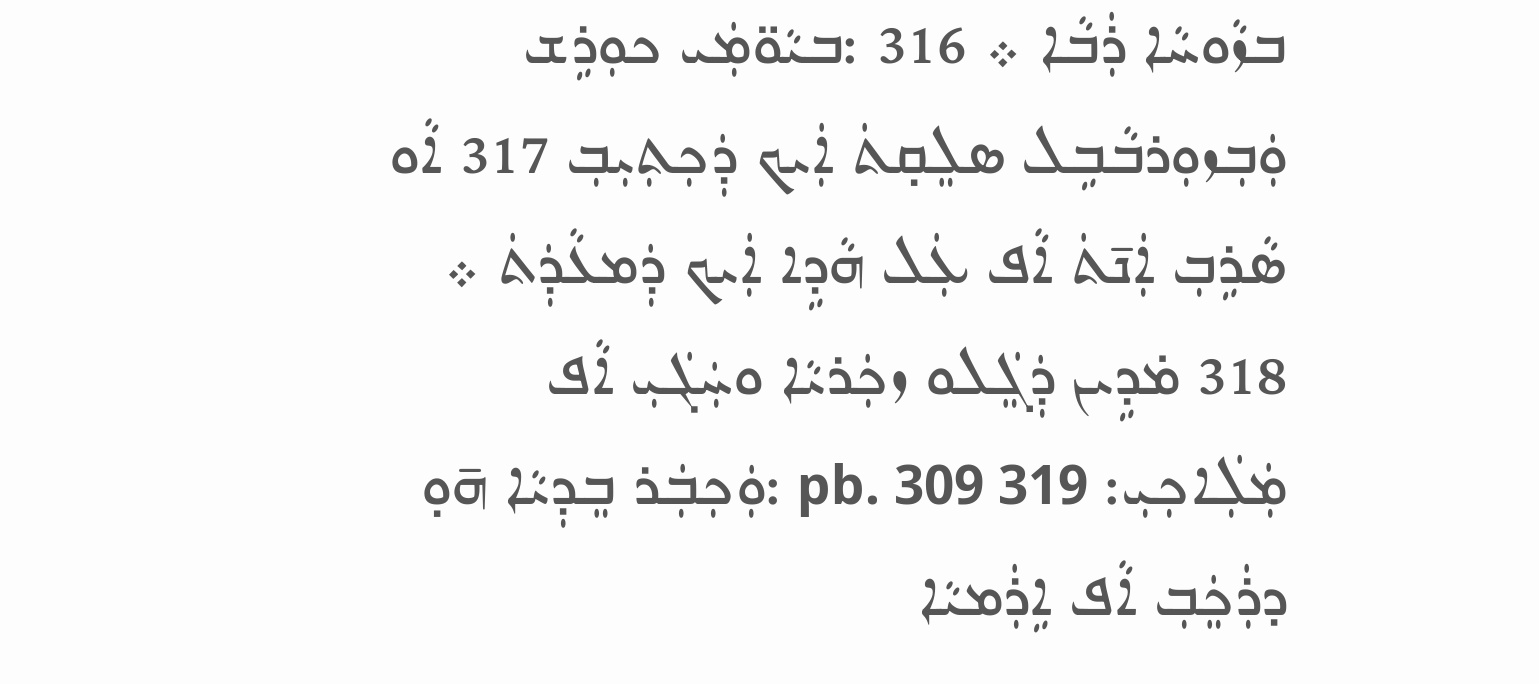ܒܙܵܘܚܵܐ ܪܲܒܵܐ ܀ 316 :ܒܝܵܘ̈ܡܲܝ ܟܘܼܪܹܫ ܘܲܒܼܙܘܼܪܒܵܒܹܠ ܣܠܸܩ̣ܬܿ ܐܲܝܟ ܕܲܟܼܬܼܝܼܒܼ 317 ܐܵܘ ܣܵܪܹܒܼ ܐܲܢ̄ܬܿ ܐܵܦ ܥܲܠ ܗܵܕܹܐ ܐܲܝܟ ܕܲܡܥܵܕܲܬܿ ܀ 318 ܡ̇ܕܹܝܢ ܕܲܓܸܿܠܘ ܙܟܲܪܝܵܐ ܘܚܲܓܿܝܼ ܐܵܦ ܡܲܠܲܐܟܼܝܼ: pb. 309 319 :ܘܲܟܼܒܲܪ ܒܸܕܼܝܵܐ ܗ̄ܘ̣ ܕܪܲܟܸܿܒܼ ܐܵܦ ܐܹܪܲܡܝܵܐ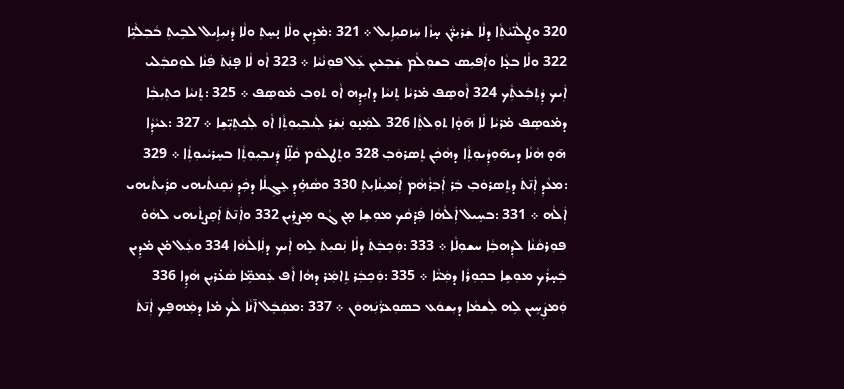320 ܘܛܸܠܵܢ̈ܝܵܬܼܵܐ ܕܠܵܐ ܫܲܪܝܼܪ̈ܵܢ ܚ̣ܙܵܐ ܚܲܙܩܝܼܐܹܝܠ ܀ 321 :ܡ̇ܕܹܝܢ ܘܠܵܐ ܢ̣ܚܸܬܼ ܘܠܵܐ ܕܵܢܝܼܐܹܝܠ ܠܒܹܝܬܼ ܒܵܒܼܠܵܝܹ̈ܐ 322 ܘܠܵܐ ܒܥ̣ܵܐ ܘܐܲܦܝܼܣ ܒܫܘܼܠܵܡ ܫܲܒܼܥܝܼܢ ܥܲܠ ܦܘܼܢܵܝܵܐ ܀ 323 ܐܵܘ ܠܵܐ ܦ̣ܢܲܬܿ ܦܲܢܵܐ ܠܘܼܩܒܲܠܝ ܐܲܝܟ ܕܲܬܼܒܲܥܬܼܵܟ 324 ܐܵܘܣܸܦ ܡ̇ܪܝܵܐ ܬܸܢܝܵܐ ܕܐܝܼܕܹܗ ܐܵܘ ܬܘܼܒܼ ܡ̇ܘܣܸܦ ܀ 325 :ܬܸܢܝܵܐ ܟܬܼܝܼܒܼܵܐ ܕܡ̇ܘܣܸܦ ܡ̇ܪܝܵܐ ܠܵܐ ܗ̄ܘ̣ܵܐ ܬܘܼܠܬܼܵܐ 326 ܠܡܲܢ̣ܘܼ ܢܲܫܲܪ ܠܲܢܒܼܝܼܘܼܬܼܵܐ ܐܵܘ ܠܲܟܼܬܼܝܼ̈ܫܹܐ ܀ 327 :ܥܝܵܕܼܵܐ ܗ̄ܘ̣ ܗܵܢܵܐ ܕܝܗ̄ܘܼܕܼܵܝܘܼܬܼܵܐ ܕܗܵܟܲܢ ܬܸܣܪܘܿܒܼ 328 ܘܬܸܛܠܘܿܡ ܩܵܠܹ̈ܐ ܕܲܢܒܼܝܼܘܼܬܼܵܐ ܒܚܸܪܝܵܝܘܼܬܼܵܐ ܀ 329 :ܡܥܵܕܼ ܐܲܢ̄ܬܿ ܕܬܸܣܪܘܿܒܼ ܒܲܪ ܐܲܒܼܪܵܗܵܡ ܐܲܡܝܼܢܵܐܝܼܬܼ 330 ܘܣܵܗܹ̇ܕܼ ܥܸܓܼܠܵܐ ܕܟܲܕܼ ܢܲܩܸܢܬܵܝܗܝ ܩܪܲܝܬܵܝܗܝ ܐܲܠܵܗ ܀ 331 :ܒܚܹܝܠ ܐܲܠܵܗܵܐ ܦܲܪ̣ܩܵܟ ܡܘܼܫܹܐ ܡ̣ܢ ܓܵܘ ܡܸܨܪܹܝܢ 332 ܘܐܲܢ̄ܬܿ ܐܲܩܸܨܬܵܝܗܝ ܠܗܵܘ̇ ܦܘܼܪܩܵܢܵܐ ܠܕܲܗܒܼܵܐ ܚܫܘܼܠܵܐ ܀ 333 :ܘܲܟܼܒܲܬܿ ܕܠܵܐ ܢܲܩܝܼܬܿ ܠܹܗ ܐܲܝܟ ܕܠܲܐܠܵܗܵܐ 334 ܘܥܲܠ ܡ̇ܢ ܡ̇ܕܹܝܢ ܒܲܚ̣ܪܵܟ ܡܘܼܫܹܐ ܒܟܼܘܼܪܵܐ ܕܡܲܝ̈ܵܐ ܀ 335 :ܘܲܟܼܒܲܪ ܬܹܐܡܲܪ ܕܗܵܐ ܐܵܦ ܥܲܡܡܹ̈ܐ ܣܵܥ̇ܪܝܼܢ ܗܵܕܹܐ 336 ܘܲܡܨܲܚܹܝܢ ܠܹܗ ܠܲܫܡܵܐ ܕܝܼܫܘܿܥ ܒܣܘܼܥܪ̈ܵܢܲܗܘܿܢ ܀ 337 :ܡܩܲܒܸܿܠ ܐ̄ܢܵܐ ܠܵܟ ܡ̇ܐ ܕܡܲܗܦܸܟ ܐܲܢ̄ܬܿ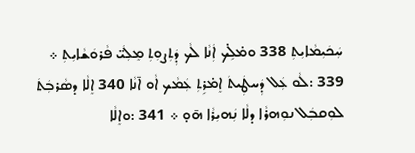ܚܲܟܿܝܼܡܵܐܝܼܬܼ 338 ܘܡ̇ܠܹ̇ܟ ܐܲܢܵܐ ܠܵܟ ܕܲܬܼܨܘܼܬܼ ܡܸܠܲܝ̈ ܦܵܪܘܿܫܵܐܝܼܬܼ ܀ 339 :ܠܵܘ ܥܲܠ ܕܲܚܛܲܝܬܿ ܐܸܡ̇ܪܹܬܼ ܥܲܡܵܟ ܐܵܘ ܐ̄ܢܵܐ 340 ܐܸܠܵܐ ܕܣܵܪܒܲܬܿ ܠܘܼܩܒܲܠ ܢܘܼܗܪܵܐ ܕܠܵܐ ܢܲܗܝܼܪܵܐ ܗ̄ܘ̣ ܀ 341 :ܘܐܸܠܵܐ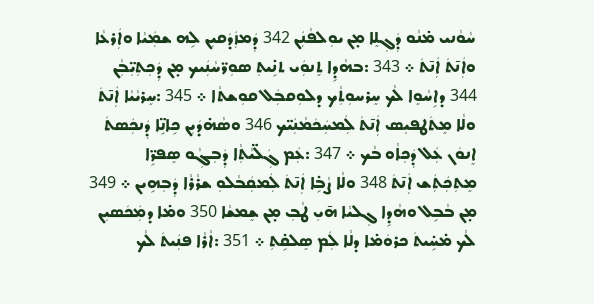ܚܵܘܵܢܝ ܡ̇ܢܵܘ ܕܲܓܼܠܸܐ ܡ̣ܢ ܝܘܼܠܦܵܢܲܢ 342 ܕܲܡܙܲܕܿܩܝܼܢ ܠܹܗ ܫܡܲܝܵܐ ܘܐܲܪܥܵܐ ܘܐܲܢ̄ܬܿ ܐܲܢ̄ܬܿ ܀ 343 :ܒܗܵܕܹܐ ܬܸܢܘܲܝ ܬܢܹ̇ܝܬܼ ܣܘܼܪ̈ܚܵܢܲܝܟ ܡ̣ܢ ܕܲܟܼܬܼܝܼ̈ܒܼܵܢ 344 ܕܐܹܚܵܘܸܐ ܠܵܟ ܚܸܪܚܘܼܬܼܵܟ ܕܠܘܼܩܒܲܠ ܩܘܼܫܬܵܐ ܀ 345 :ܚܸܪܝܵܝܵܐ ܐܲܢ̄ܬܿ ܘܠܵܐ ܡܸܬܿܛܦܝܼܣ ܐܲܢ̄ܬܿ ܠܲܡܚܲܟܿܡܵܢܲܝ̈ܟ 346 ܘܣܵܗ̇ܕܿܝܼܢ ܟܹܐܢܹ̈ܐ ܕܲܢܟܲܣܬܿ ܐܸܢܘܿܢ ܥܲܠ ܕܲܟܼܐܵܘ ܒܵܟ ܀ 347 :ܥܲܡ ܓܲܠ̈ܝܵܬܼܵܐ ܕܲܒܼܓܼܵܘ ܣܸܦܪܹ̈ܐ ܡܸܬܼܟܲܬܲܫ ܐܲܢ̄ܬܿ 348 ܘܠܵܐ ܨܵܒܹ̇ܐ ܐܲܢ̄ܬܿ ܠܲܡܩܲܒܵܠܘܼ ܫܪܵܪܵܐ ܕܲܒܼܗܹܝܢ ܀ 349 ܡ̣ܢ ܒܵܒܹܠ ܘܗܵܕܹܐ ܓܼܠܝܵܐ ܗ̄ܝܼ ܛܵܒܼ ܡ̣ܢ ܫܸܡܫܵܐ 350 ܘܡ̇ܐ ܕܡܲܟܿܣܝܼܢ ܠܵܟ ܡ̇ܚܹ̇ܝܬܿ ܟܪܘܿܡ̇ܐ ܕܠܵܐ ܠܲܡ ܣܸܠܩܹ̇ܬܼ ܀ 351 :ܐܵܪܵܐ ܦܢܲܝܬܿ ܠܵܟ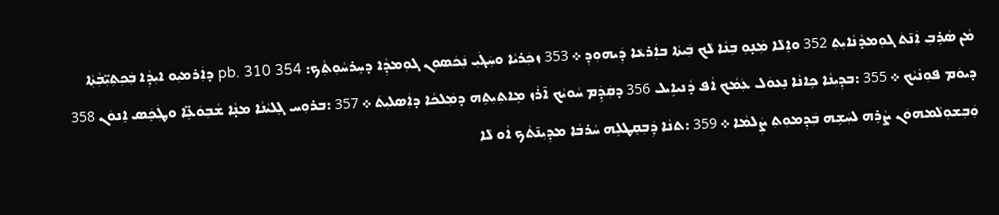ܡܵܢ ܣܵܪܹܒܼ ܐܲܢ̄ܬܿ ܓܘܼܡܕܵܢܵܐܝܼܬܼ 352 ܘܐܸܠܵܐ ܡܲܢ̣ܘܼ ܒܼܢܵܐ ܠܵܟ ܒܲܝܬܵܐ ܒܐܲܪܥܵܐ ܕܲܝܗܘܼܕܼ ܀ 353 ܙܟܲܪܝܵܐ ܘܚܲܓܿܝܼ ܢܲܟܿܣܘܼܢ ܓܘܼܡܕܼܵܐ ܕܚܸܪܚܵܘܼܬܼܵܟ: pb. 310 354 ܕܐܲܪܡܝܼܘ ܐܝܼܕܼܵܐ ܒܲܟܼܬܼܝܼ̈ܒܼܵܬܼܵܐ ܕܝܘܿܡ ܦܘܼܢܵܝܵܟ ܀ 355 :ܒܕܼܝܼܢܵܐ ܟܹܐܢܵܐ ܢܸܥܘܿܠ ܥܲܡܵܟ ܐܵܦ ܕܵܢܝܐܹܝܠ 356 ܕܩܲܕܹܿܡ ܚܵܘܝܵܟ ܐ̄ܪܵܙ ܡܹܐܬܼܝܼܬܹܗ ܕܡܲܠܟܵܐ ܕܐܲܣܠܝܼܬܿ ܀ 357 :ܒܪܘܼܚ ܓܸܠܝܵܢܵܐ ܡܢ̣ܵܐ ܫܵܒܼܘܿܥܹ̈ܐ ܘܛܲܟܸܿܣ ܐܸܢܘܿܢ 358 ܘܲܒܼܫܘܼܠܵܡܗܘܿܢ ܨܵܪܹܗ ܠܚܲܫܹܗ ܒܲܕܼܡܘܼܬܼ ܨܲܠܡܵܐ ܀ 359 :ܬܢܵܐ ܕܲܒܼܩܸܛܠܹܗ ܚܵܪܒܵܐ ܡܕܼܝܼܢ̄ܬܵܟ ܐܵܘ ܠܵܐ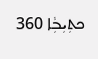ܟܬܼܝܼܒܼܵܐ 360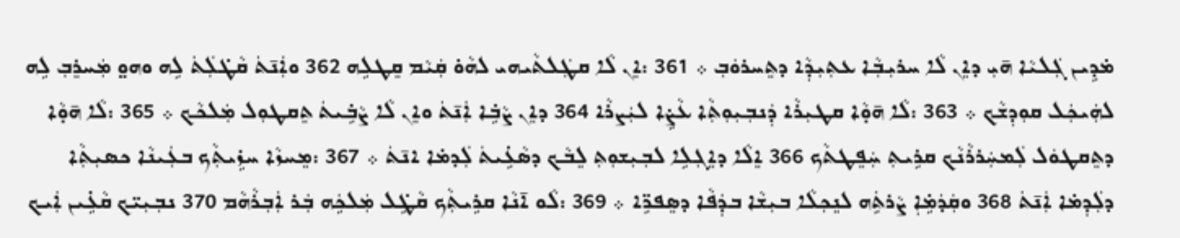ܡ̇ܕܹܝܢ ܓܲܠܝܵܐ ܗ̄ܝܼ ܕܐܸܢ ܠܵܐ ܚܪܝܼܒܼܵܐ ܥܬܼܝܼܕܼܵܐ ܕܬܸܚܪܘܿܒܼ ܀ 361 :ܐܸܢ ܠܵܐ ܩܛܲܠܬܵܝܗܝ ܠܗܵܘ̇ ܩܲܝܵܡ ܩܸܛܠܹܗ 362 ܘܐܲܢ̄ܬܿ ܩܵܛ̇ܠܲܬܿ ܠܹܗ ܘܗܘ̤ ܡܲܚܪܸܒܼ ܠܹܗ ܠܗܲܝܟܲܠ ܩܘܼܕܼܫܵܟ ܀ 363 :ܠܵܐ ܗ̄ܘ̣ܵܐ ܩܛܝܼܪܵܐ ܕܲܢܒܼܝܼܘܼܬܼܵܐ ܥܵܨܹ̇ܐ ܠܝܲܨܪܵܐ 364 ܕܐܸܢ ܨܵܒܹ̇ܐ ܐܲܢ̄ܬܿ ܘܐܸܢ ܠܵܐ ܨܵܒܹ̇ܝܬܿ ܬܸܩܛܘܼܠ ܡܲܠܟܵܟ ܀ 365 :ܠܵܐ ܗ̄ܘ̣ܵܐ ܕܬܸܩܛܘܿܠ ܠܲܡܚܲܪܪܵܢܵܟ ܩܪܹܝܬܼ ܚܲܦܸܛܬܵܟ 366 ܐܸܠܵܐ ܕܐܸܓܼܠܹܐ ܠܒܼܝܼܫܘܼܬܼ ܠܸܒܵܟ ܕܣܵܥܹ̇ܝܬܿ ܠܲܕܡ̇ܐ ܐܢ̄ܬܿ ܀ 367 :ܡܸܚܙܵܐ ܚܙܹ̇ܝܬܼܵܟ ܒܥܲܝܢܵܐ ܟܣܝܼܬܼܵܐ ܕܠܲܕܼܡ̇ܐ ܐܲܢ̄ܬܿ 368 ܘܩܲܕܿܡܹ̇ܐܼ ܨܵܪܬܹܿܗ ܠܢܸܟܼܠܵܐ ܒܝܼܫܵܐ ܒܕܲܦܵܐ ܕܣܸܦܪܹ̈ܐ ܀ 369 :ܠܵܘ ܐ̄ܢܵܐ ܩܪܹܝܬܼܵܟ ܩܵܛܹ̇ܠ ܡܲܠܟܹܿܗ ܒܲܪ ܐܲܒܼܪܵܗܵܡ 370 ܢܒܼܝܼܝ̈ܟ ܩܵܥܹ̇ܝܢ ܐܲܝܟ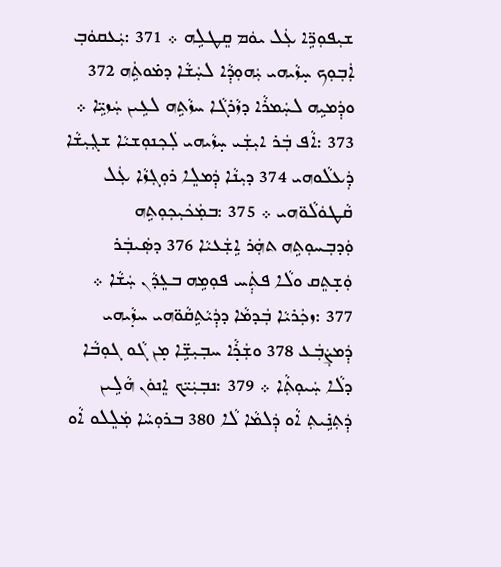ܫܝܼܦܘܼܪܹ̈ܐ ܥܲܠ ܝܘܿܡ ܩܸܛܠܹܗ ܀ 371 :ܝܲܥܩܘܿܒܼ ܐܲܒܼܘܼܟ ܚ̣ܙܵܝܗܝ ܝܲܗܘܼܕܼܵܐ ܠܚܲܫܵܐ ܕܡ̇ܘܬܹܿܗ 372 ܘܕܲܡܝܹܗ ܠܚܲܡܪܵܐ ܕܙܵܪܓܵܐ ܚܙܵܬܹܗ ܠܥܹܝܢ ܚܲܙܝܹ̈ܐ ܀ 373 :ܐܵܦ ܒܲܪ ܐܝܼܫܲܝ ܚ̣ܙܵܝܗܝ ܠܲܟܼܢܘܼܫܝܵܐ ܫܓܼܝܼܫܵܐ ܕܲܥܠܵܘܗܝ 374 ܕܝܼܢܵܐ ܕܲܡܠܸܐ ܪܘܼܓܼܙܵܐ ܥܲܠ ܩܵܛܘܿܠܵܘ̈ܗܝ ܀ 375 :ܒܡܲܟܿܝܼܟܼܘܼܬܹܗ ܘܲܕܒܼܚܘܼܬܹܗ ܬܗܲܪ ܐܹܫܲܥܝܵܐ 376 ܕܣܲܝܒܲܪ ܘܲܫ̣ܬܸܩ ܘܠܵܐ ܦܬ݂ܲܚ ܦܘܼܡܹܗ ܒܥܸܕܵܢ ܚܲܫܵܐ ܀ 377 :ܙܟܲܪܝܵܐ ܒܲܕܡܵܐ ܕܕܲܝܵܬܹܩܵܘ̈ܗܝ ܚܙ̣ܵܝܗܝ ܕܲܡܨܲܒܲܥ 378 ܘܫܲܪ̣ܵܐ ܚܒܼܝܼܫܹ̈ܐ ܡ̣ܢ ܓܵܘ ܓܘܼܒܵܐ ܕܠܵܐ ܚܲܝܘܼܬܼܵܐ ܀ 379 :ܢܒܼܝܲܝ̈ܟ ܐܸܢܘܿܢ ܗܵܠܹܝܢ ܕܲܬܼܢܹ̇ܝܬܼ ܐܵܘ ܕܲܠܡܵܐ ܠܵܐ 380 ܒܪܘܼܚܵܐ ܡܲܠܸܠܘ ܐܵܘ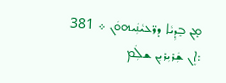ܡ̣ܢ ܒܸܕܼܝܵܐ ܕܪ̈ܥܝܵܢܲܝܗܘܿܢ ܀ 381 :ܐܸܢ ܫܲܪܝܼܪܝܼܢ ܫܠܲܡ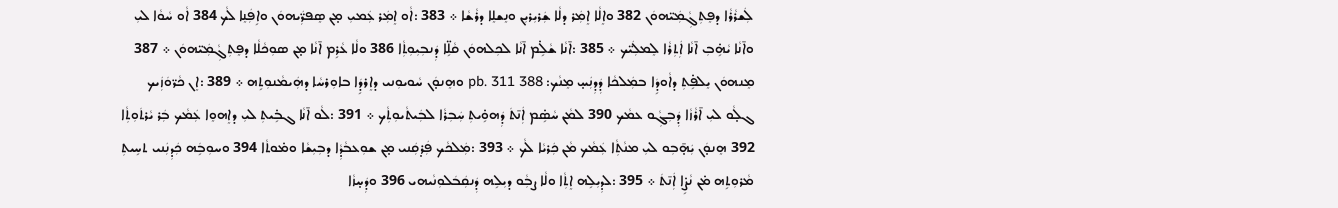ܠܲܫܪܵܪܵܐ ܕܦܸܬܼܓܼܵܡܲܝ̈ܗܘܿܢ 382 ܘܐܸܠܵܐ ܐܸܡܲܪ ܕܠܵܐ ܫܲܪܝܼܪܝܼܢ ܘܢܸܫܠܸܐ ܕܪܵܫܵܐ ܀ 383 :ܐܵܘ ܐܸܡܲܪ ܥܲܡܝܼ ܡ̣ܢ ܣܸܦܪ̈ܲܝܗܘܿܢ ܘܐܹܦܲܢܸܐ ܠܵܟ 384 ܐܵܘ ܚܵܘܵܐ ܠܝܼ ܘܐ̄ܢܵܐ ܝܵܗܹ̇ܒܼ ܐ̄ܢܵܐ ܐܲܬܼܪܵܐ ܠܸܡܠܲܝ̈ܟ ܀ 385 :ܐ̄ܢܵܐ ܫܵܠܹ̇ܡ ܐ̄ܢܵܐ ܠܟܼܠܗܘܿܢ ܩܵܠܹ̈ܐ ܕܲܢܒܼܝܼܘܼܬܼܵܐ 386 ܘܠܵܐ ܥܵܪܹܡ ܐ̄ܢܵܐ ܡ̣ܢ ܣܘܼܟܵܠܵܐ ܕܦܸܬܼܓܼܵܡܲܝ̈ܗܘܿܢ ܀ 387 ܡܸܢܗܘܿܢ ܝܸܠܦܹ̇ܬܼ ܕܐܵܘܕܹܿܐ ܒܡܲܠܟܵܐ ܕܲܕܼܢܲܚ̣ ܡܸܢܵܟ: pb. 311 388 ܘܗܸܢܘ̣ܿܢ ܚܵܘܝܘܼܢܝ ܕܐܸܪܕܹܿܐ ܒܐܘܼܪܚܵܐ ܕܗܲܝܡܵܢܘܼܬܹܗ ܀ 389 :ܐܸܢ ܟܵܪ̈ܘܿܙܲܝܟ ܓܠ̣ܵܘ ܠܝܼ ܐ̄ܪܵܙܵܐ ܕܲܒܼܓܼܵܘ ܥܡܵܟ 390 ܠܡܵܢ ܚܵܣܹ̇ܡ ܐܲܢ̄ܬܿ ܕܲܗܘܹ̇ܝܬܼ ܚܲܒܼܪܵܐ ܠܒܲܝܬܵܝܘܼܬܼܵܟ ܀ 391 :ܠܵܘ ܐ̄ܢܵܐ ܓܒܹ̇ܝܬܼ ܠܝܼ ܕܐܸܗܘܸܐ ܥܲܡܵܟ ܒܲܪ ܝܵܪܬܿܘܼܬܼܵܐ 392 ܗܸܢܘ̣ܿܢ ܝܲܗ̣̄ܒܼܘ ܠܝܼ ܡܢܵܬܼܵܐ ܥܲܡܵܟ ܡܵܢ ܟܲܪܝܵܐ ܠܵܟ ܀ 393 :ܡܲܠܟܵܟ ܦܲܪ̣ܩܲܢܝ ܡ̣ܢ ܫܘܼܥܒܵܕܼܵܐ ܕܒܼܝܼܫܵܐ ܘܡ̇ܘܬܵܐ 394 ܘܚܘܼܒܹܿܗ ܟܲܕܼܢܲܢܝ ܬܚܹܝܬܼ ܡܵܪܘܼܬܹܗ ܡ̇ܢ ܢܵܨܹ̇ܐ ܐܲܢ̄ܬܿ ܀ 395 :ܠܕܼܝܼܠܹܗ ܐܸܬܼܵܐ ܘܠܵܐ ܨܒܼܵܘ ܕܝܼܠܹܗ ܕܲܢܩܲܒܿܠܘܼܢܵܝܗܝ 396 ܘܕܲܚ̣ܙܵܐ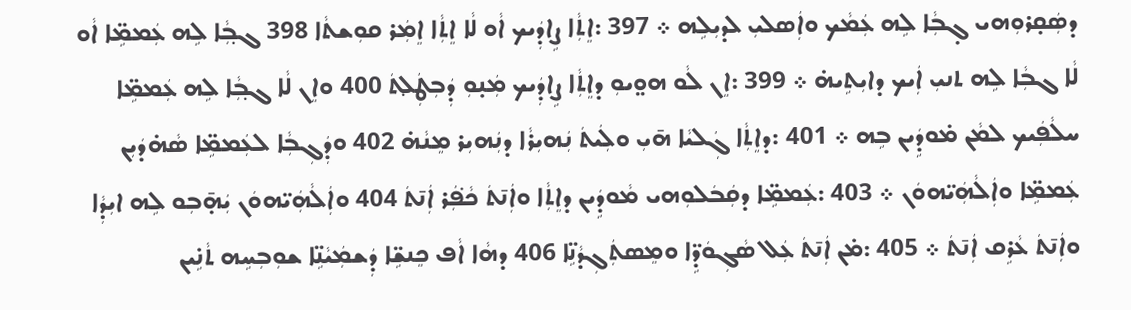ܕܣܲܩ̣ܪܘܼܗܝ ܓ̣ܒܼܵܐ ܠܹܗ ܥܲܡܵܟ ܘܐܲܣܠܝܼ ܠܕܝܼܠܹܗ ܀ 397 :ܐܸܬܼܵܐ ܨܹܐܕܲܝܟ ܐܵܘ ܠܵܐ ܐܸܬܼܵܐ ܐܸܡܲܪ ܩܘܼܫܬܵܐ 398 ܓܒܼ݂ܵܐ ܠܹܗ ܥܲܡܡܹ̈ܐ ܐܵܘ ܠܵܐ ܓܒܼܵܐ ܠܹܗ ܬܢܝܼ ܐܲܝܟ ܕܐܝܼܬܹܝܗ̇ ܀ 399 :ܐܸܢ ܠܵܘ ܗܘ̤ܝܘܼ ܕܐܸܬܼܵܐ ܨܹܐܕܲܝܟ ܡܲܢ̣ܘܼ ܕܲܒܼܛܲܠ݂ܬܿ 400 ܘܐܸܢ ܠܵܐ ܓܒܼ݂ܵܐ ܠܹܗ ܥܲܡܡܹ̈ܐ ܚܠܵܦܲܝܟ ܠܡܵܢ ܡ̇ܘܕܹܿܝܢ ܒܹܗ ܀ 401 :ܕܐܸܬܼܵܐ ܓܲܠܝܵܐ ܗ̄ܝܼ ܘܠܲܝܬܿ ܢܲܗܝܼܪܵܐ ܕܢܲܗܝܼܪ ܡܸܢܵܗ̇ 402 ܘܕܲܓܼܒܼܵܐ ܠܥܲܡܡܹ̈ܐ ܣܵܗ̇ܕܿܝܼܢ ܥܲܡܡܹ̈ܐ ܘܐܲܠܵܗܲܝ̈ܗܘܿܢ ܀ 403 :ܥܲܡܡܹ̈ܐ ܕܩܲܒܿܠܘܼܗܝ ܡܵܘܕܹܿܝܢ ܕܐܸܬܼܵܐ ܘܐܲܢ̄ܬܿ ܟܵܦܲ݁ܪ ܐܲܢ̄ܬܿ 404 ܘܐܲܠܵܗܲܝ̈ܗܘܿܢ ܝܲܗ̣̄ܒܼܘ ܠܹܗ ܐܝܼܕܼܵܐ ܘܐܲܢ̄ܬܿ ܥܵܪܹܩ ܐܲܢ̄ܬܿ ܀ 405 :ܡ̇ܢ ܐܲܢ̄ܬܿ ܥܲܠ ܣܵܓܼܘܿܕܹ̈ܐ ܘܡܸܣܬܲܓܼܕܵܢܹ̈ܐ 406 ܕܗܵܐ ܐܵܦ ܟܸܢܫܹ̈ܐ ܕܲܫܡܲܝܵܢܹ̈ܐ ܫܘܼܒܼܚܹܗ ܬܵܢܹ̇ܝܢ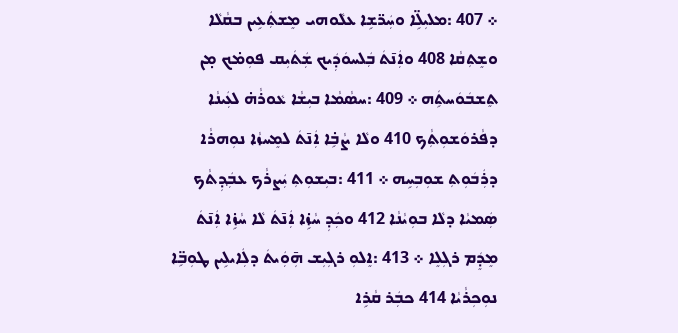܀ 407 :ܡܠܝܼܠܹ̈ܐ ܘܚܲܪ̈ܫܹܐ ܥܠܵܘܗܝ ܡܸܫܬܲܥܹܝܢ ܒܩܵܠܵܐ ܘܫܸܬܼܩܵܐ 408 ܘܐܲܢ̄ܬܿ ܒܲܠܚܘܿܕܲܝܟ ܫܲܬܿܝܼܩ ܦܘܼܡ̇ܟ ܡ̣ܢ ܬܸܫܒܿܘܿܚܬܹܿܗ ܀ 409 :ܚܣܵܡܵܐ ܒܝܼܫܵܐ ܥܵܘܪܵܗ̇ ܠܥܲܝܢܵܐ ܕܦܵܪܘܿܫܘܼܬܼܵܟ 410 ܘܠܵܐ ܨܵܒܹ̇ܐ ܐܲܢ̄ܬܿ ܠܡܸܚܙܵܐ ܢܘܼܗܪܵܐ ܕܪܲܒܿܘܼܬܼ ܫܘܼܒܼܚܹܗ ܀ 411 :ܒܝܼܫܘܼܬܼ ܝܲܨܪܵܟ ܥܒ݂ܲܕܼܬܵܟ ܣܲܡܝܵܐ ܕܠܵܐ ܒܘܼܝܵܢܵܐ 412 ܘܟܲܕܼ ܚܵܙܹ̇ܐ ܐܲܢ̄ܬܿ ܠܵܐ ܚܵܙܹ̇ܐ ܐܲܢ̄ܬܿ ܡܸܕܸܿܡ ܪܓܼܠܸܐ ܀ 413 :ܐܸܠܘܼ ܪܓܼܝܼܫ ܗܼ̄ܘܲܝܬܿ ܕܠܲܐܝܠܹܝܢ ܛܘܼܒܹ̈ܐ ܢܘܼܟܼܪܵܝܵܐ 414 ܟܒܲܪ ܩܵܪܹܐ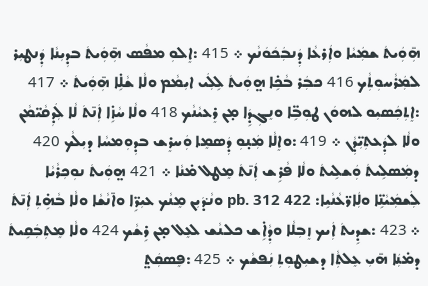ܗܼ̄ܘܲܝܬܿ ܫܡܲܝܵܐ ܘܐܲܪܥܵܐ ܕܲܢܒܲܟܿܘܿܢܵܟ ܀ 415 :ܐܸܠܘܼ ܡܦܵܣ ܗܼ̄ܘܲܝܬܿ ܒܕܼܝܼܢܵܐ ܕܲܢܛܝܼܪ ܠܡܲܪܵܚܘܼܬܼܵܟ 416 ܟܒܲܪ ܒܵܟܹ̇ܐ ܗ̤ܘܲܝܬܿ ܠܹܠܲܝ ܐܝܼܡܵܡ ܘܠܵܐ ܫܵܠܹ̇ܐ ܗܼ̄ܘܲܝܬܿ ܀ 417 :ܐܸܬܼܟܲܣܝܼܘ ܠܗܘܿܢ ܛܘܼܒܹ̈ܐ ܘܢܸܓܼܕܹܿܐ ܡ̣ܢ ܪܸܥܝܵܢܵܟ 418 ܘܠܵܐ ܚܵܙܹ̇ܐ ܐܲܢ̄ܬܿ ܠܵܐ ܠܲܕܼܩܵܝ̈ܡܵܢ ܘܠܵܐ ܠܕܲܥܬܼܝܼ̈ܕܼܵܢ ܀ 419 :ܘܐܸܠܵܐ ܡܲܢ̣ܘܼ ܕܲܣܡܸܐ ܘܲܚܪܸܫ ܒܕܼܘܼܡܚܵܐ ܕܝܼܠܵܟ 420 ܕܡܲܣܠܹܝܬܿ ܘܲܫܠܹܝܬܿ ܘܠܵܐ ܦܵܪܹܫ ܐܲܢ̄ܬܿ ܡܸܛܠ ܡ̇ܢܵܐ ܀ 421 ܗ̤ܘܲܝܬܿ ܢܘܼܟܼܪܵܝܵܐ ܠܲܫܡܲܝܵܢܹ̈ܐ ܘܠܲܐܪ̈ܥܵܢܵܝܹܐ: pb. 312 422 ܘܢܵܕܿ݁ܝܼܢ ܡܸܢܵܟ ܥܝܼܪܹ̈ܐ ܘܐ̄ܢܵܫܵܐ ܘܠܵܐ ܒܵܗܹ̇ܬܼ ܐܲܢ̄ܬܿ ܀ 423 :ܫܕܹܝܬܿ ܐܲܝܟ ܙܸܒܼܠܵܐ ܘܕܼܵܐܹ̇ܫ ܟܠܢܵܫ ܠܥܸܠ ܡ̣ܢ ܪܹܫܵܟ 424 ܘܠܵܐ ܡܸܬܼܒܲܩܹܝܬܿ ܕܡ̇ܢܲܐ ܗ̄ܝܼ ܥܸܠܬܼܵܐ ܕܫܝܼܛܘܼܬܼ ܢܲܦܫܵܟ ܀ 425 :ܦܸܣܩܲܬ̤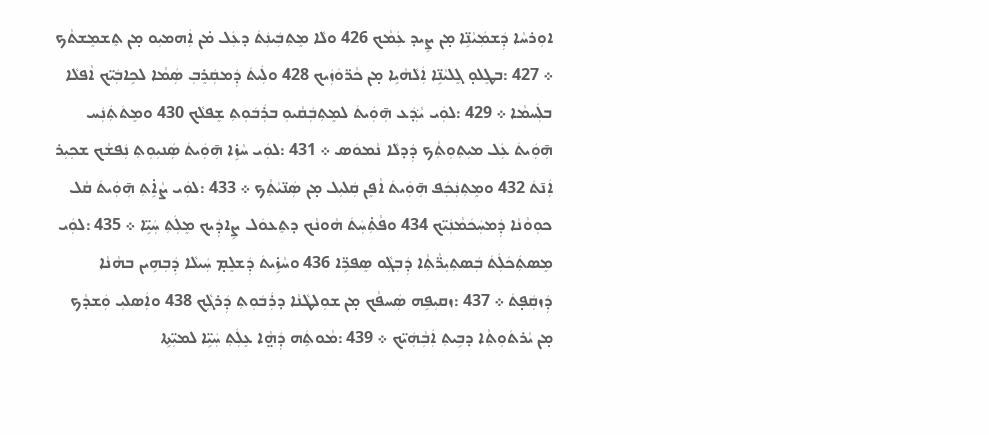ܐܘܼܪܚܵܐ ܕܲܫܡܲܝܵܢܹ̈ܐ ܡ̣ܢ ܨܹܝܕ ܥܲܡܵܟ 426 ܘܠܵܐ ܡܸܬܼܒܲܝܢܲܬܿ ܕܥܲܠ ܡ̇ܢ ܐܲܗܡܝܼܘ ܡ̣ܢ ܬܸܫܡܸܫܬܵܟ ܀ 427 :ܒܛܸܠܘ̣ ܓܸܠܝܵܢܹ̈ܐ ܐܲܠܵܗܵܝܹܐ ܡ̣ܢ ܟܵܪ̈ܘܿܙܲܝܟ 428 ܘܠܲܝܬܿ ܕܲܡܩܲܪܸܒܼ ܣܲܡܵܐ ܠܟܹܐܒܲܝ̈ܟ ܐܵܦܠܵܐ ܒܠܲܚܡܵܐ ܀ 429 :ܠܘܲܝ ܝܵܕܲ݁ܥ ܗܼ̄ܘܲܝܬܿ ܠܡܸܬܼܒܲܩܵܝܘܼ ܒܪܲܒܿܘܼܬܼ ܫܸܦܠܵܟ 430 ܘܡܸܬܿܬܲܢܲܚ ܗܼ̄ܘܲܝܬܿ ܥܲܠ ܡܝܼܬܼܘܼܬܼܵܟ ܕܲܕܠܵܐ ܢܵܡܘܿܣ ܀ 431 :ܠܘܲܝ ܚܵܙܹ̇ܐ ܗܼ̄ܘܲܝܬܿ ܣܲܢܝܼܘܼܬܼ ܢܲܦܫܵܟ ܫܟܼܝܼܪ ܐܲܢ̄ܬܿ 432 ܘܡܸܬܼܢܲܟܲܦ ܗܼ̄ܘܲܝܬܿ ܐܵܦܸܢ ܩܲܠܝܼܠ ܡ̣ܢ ܣܲܢ̈ܝܵܬܼܵܟ ܀ 433 :ܠܘܲܝ ܨܵܐܹ̇ܬܼ ܗܼ̄ܘܲܝܬܿ ܩܵܠ ܟܘܼܘܵܢܵܐ ܕܲܡܚܲܟܿܡܵܢܲܝ̈ܟ 434 ܘܦܵܬܼ̇ܚܲܬܿ ܗܵܘܢܵܟ ܕܬܸܥܘܿܠ ܨܹܐܕܲܝܟ ܡܸܠܲܬܼ ܚܲܝܹ̈ܐ ܀ 435 :ܠܘܲܝ ܡܸܣܬܲܟܿܠܲܬܿ ܒܲܣܬܼܝܼܪ̈ܵܬܼܵܐ ܕܲܒܼܓܼܵܘ ܣܸܦܪܹ̈ܐ 436 ܘܚܵܙܹ̇ܝܬܿ ܕܲܫܠܸܡ̣ ܚܲܝܠܵܐ ܕܲܒܼܗܹܝܢ ܒܗܵܢܵܐ ܕܲܙܩܲܦ̣ܬܿ ܀ 437 :ܙܩܝܼܦܹܗ ܣܲܚܦܵܟ ܡ̣ܢ ܫܘܼܠܛܵܢܵܐ ܕܪܲܒܿܘܼܬܼ ܕܲܪܓܼܵܟ 438 ܘܐܲܣܠܝܼ ܘܲܫܕܵܟ ܡ̣ܢ ܝܵܪܬܿܘܼܬܼܵܐ ܕܒܹܝܬܼ ܐܲܒܼܵܗܲܝ̈ܟ ܀ 439 :ܡܵܘܬܹܿܗ ܕܲܗ̤ܵܐ ܥܸܠܲܬܼ ܚܲܝܹ̈ܐ ܠܡܝܼ̈ܬܹܐ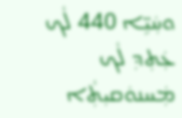ܘܚܲܝܹ̈ܐ 440 ܠܵܟ ܥܲܬܼܕܼ ܠܵܟ ܡܲܚܢܘܿܩܝܼܬܼܵܐ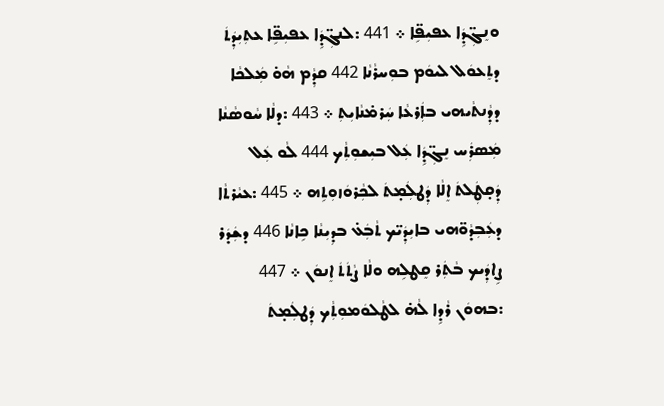ܘܢܸܓܼ̈ܕܹܿܐ ܥܦܝܼܦܹ̈ܐ ܀ 441 :ܠܢܓܼ̈ܕܹܿܐ ܥܦܝܼܦܹ̈ܐ ܥܬܼܝܼܕܲܬܿ ܕܬܸܥܘܿܠ ܠܝܘܿܡ ܒܘܼܚܪܵܢܵܐ 442 ܩܕܼܵܡ ܗܵܘ̇ ܡܲܠܟܵܐ ܕܕܼܵܢܬܵܝܗܝ ܒܐܲܪܥܵܐ ܚܲܪܡ̇ܢܵܐܝܼܬܼ ܀ 443 :ܕܠܵܐ ܚܵܘܣܵܢܵܐ ܡܲܣܪܲܚ ܢܸܓܼ̈ܕܹܿܐ ܥܲܠ ܒܝܼܫܘܼܬܼܵܟ 444 ܠܵܘ ܥܲܠ ܕܲܩ̣ܛܲܠܬܿ ܐܸܠܵܐ ܕܲܛܠܲܡ̣ܬܿ ܠܟܼܵܪܘܿܙܘܼܬܹܗ ܀ 445 :ܥܝܵܪܬܵܐ ܕܥܲܒܼܕܵܘ̈ܗܝ ܒܐܝܼܕܲܝ̈ܟ ܬܵܒܲܥ̇ ܒܕܼܝܼܢܵܐ ܟܹܐܢܵܐ 446 ܕܫܲܕܿܪ ܨܹܐܕܲܝܟ ܒܵܬܲܪ ܩܸܛܠܹܗ ܘܠܵܐ ܨܵܬܿܬܿ ܐܸܢܘܿܢ ܀ 447 :ܒܗܘܿܢ ܪܵܕܹܐ ܠܵܗ̇ ܠܛܵܠܘܿܡܘܼܬܼܵܟ ܕܲܛܠܲܡ̣ܬܿ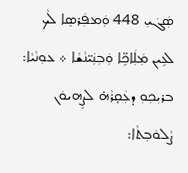ܣܲܓܿܝܼ 448 ܘܲܡܦܲܪܣܸܐ ܠܵܟ ܠܥܹܝܢ ܡܲܠܲܐܟܹ̈ܐ ܘܲܒܼܢܲܝ̈ܢܵܫܵܐ ܀ ܥܘܼܢܵܝܵܐ: ܒܪܝܼܟܼܘܼ ܕܥܲܩ̣ܪܵܗ̇ ܠܨܸܗܝܘܿܢ ܨܵܠܘܿܒܼܬܵܐ: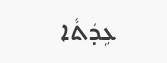ܥܹܕܿܬܵܐ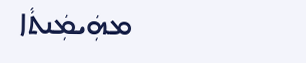ܡܗܲܝܡܲܢܬܵܐ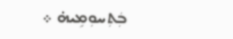ܒܲܬܼܚܘܼܡܹܝܗ̇ ܀